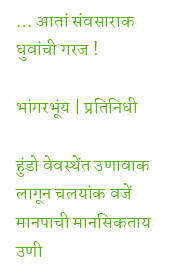… आतां संवसाराक धुवांची गरज !

भांगरभूंय | प्रतिनिधी

हुंडो वेवस्थेंत उणावाक लागून चलयांक वजें मानपाची मानसिकताय उणी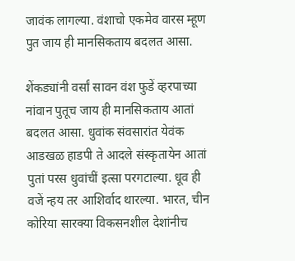जावंक लागल्या. वंशाचो एकमेव वारस म्हूण पुत जाय ही मानसिकताय बदलत आसा.

शेंकड्यांनी वर्सां सावन वंश फुडें व्हरपाच्या नांवान पुतूच जाय ही मानसिकताय आतां बदलत आसा. धुवांक संवसारांत येवंक आडखळ हाडपी ते आदले संस्कृतायेन आतां पुतां परस धुवांचीं इत्सा परगटाल्या. धूव ही वजें न्हय तर आशिर्वाद थारल्या. भारत, चीन कोरिया सारक्या विकसनशील देशांनीच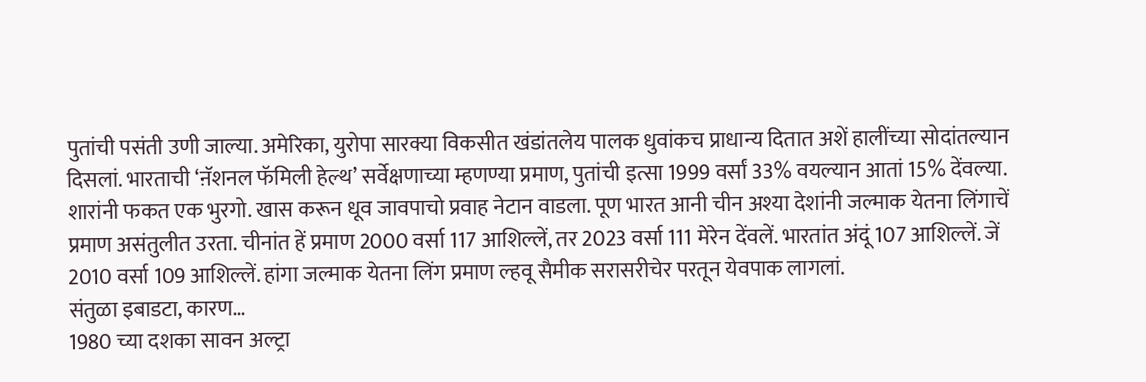पुतांची पसंती उणी जाल्या. अमेरिका, युरोपा सारक्या विकसीत खंडांतलेय पालक धुवांकच प्राधान्य दितात अशें हालींच्या सोदांतल्यान दिसलां. भारताची ‘ऩॅशनल फॅमिली हेल्थ’ सर्वेक्षणाच्या म्हणण्या प्रमाण, पुतांची इत्सा 1999 वर्सां 33% वयल्यान आतां 15% देंवल्या. शारांनी फकत एक भुरगो. खास करून धूव जावपाचो प्रवाह नेटान वाडला. पूण भारत आनी चीन अश्या देशांनी जल्माक येतना लिंगाचें प्रमाण असंतुलीत उरता. चीनांत हें प्रमाण 2000 वर्सा 117 आशिल्लें, तर 2023 वर्सा 111 मेरेन देंवलें. भारतांत अंदूं 107 आशिल्लें. जें 2010 वर्सा 109 आशिल्लें. हांगा जल्माक येतना लिंग प्रमाण ल्हवू सैमीक सरासरीचेर परतून येवपाक लागलां.
संतुळा इबाडटा, कारण…
1980 च्या दशका सावन अल्ट्रा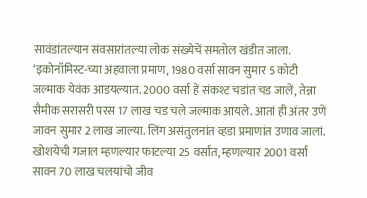सावंडांतल्यान संवसारांतल्या लोक संख्येचें समतोल खंडीत जाला. ‘इकोनॉमिस्ट-च्या अहवाला प्रमाण, 1980 वर्सा सावन सुमार 5 कोटी जल्माक येवंक आडयल्यात. 2000 वर्सा हें संकश्ट चडांत चड जालें, तेन्ना सैमीक सरासरी परस 17 लाख चड चले जल्माक आयले. आतां ही अंतर उणें जावन सुमार 2 लाख जाल्या. लिंग असंतुलनांत व्हडा प्रमाणांत उणाव जालां. खोशयेची गजाल म्हणल्यार फाटल्या 25 वर्सांत, म्हणल्यार 2001 वर्सा सावन 70 लाख चलयांचो जीव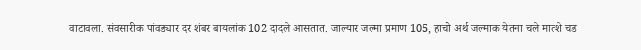वाटावला. संवसारीक पांवड्यार दर शंबर बायलांक 102 दादले आसतात. जाल्यार जल्मा प्रमाण 105, हाचो अर्थ जल्माक येतना चले मात्शे चड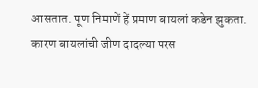आसतात. पूण निमाणें हें प्रमाण बायलां कडेन झुकता. कारण बायलांची जीण दादल्या परस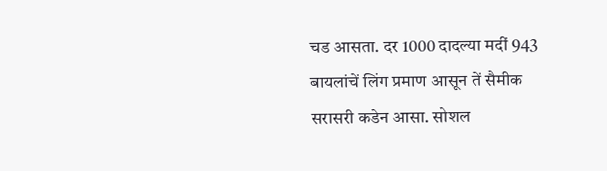चड आसता. दर 1000 दादल्या मदीं 943 बायलांचें लिंग प्रमाण आसून तें सैमीक सरासरी कडेन आसा. सोशल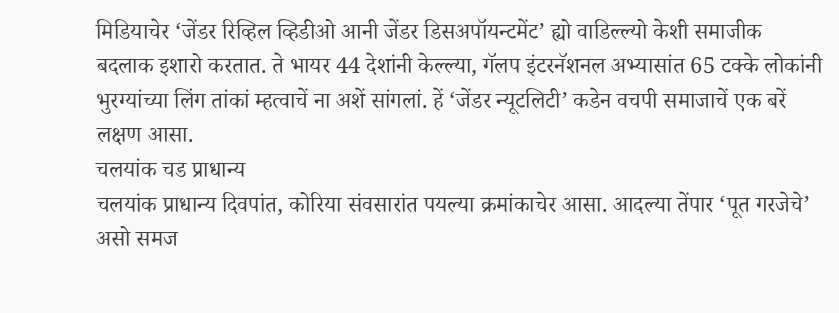मिडियाचेर ‘जेंडर रिव्हिल व्हिडीओ आनी जेंडर डिसअपॉयन्टमेंट’ ह्यो वाडिल्ल्यो केशी समाजीक बदलाक इशारो करतात. ते भायर 44 देशांनी केल्ल्या, गॅलप इंटरनॅशनल अभ्यासांत 65 टक्के लोकांनी भुरग्यांच्या लिंग तांकां म्हत्वाचें ना अशें सांगलां. हें ‘जेंडर न्यूटलिटी’ कडेन वचपी समाजाचें एक बरें लक्षण आसा.
चलयांक चड प्राधान्य
चलयांक प्राधान्य दिवपांत, कोरिया संवसारांत पयल्या क्रमांकाचेर आसा. आदल्या तेंपार ‘पूत गरजेचे’ असो समज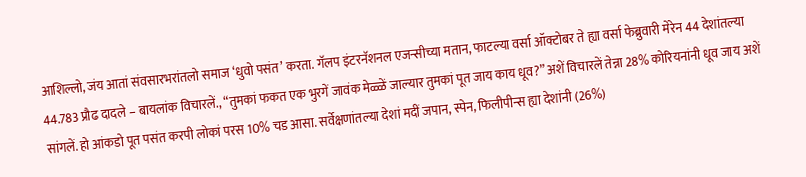आशिल्लो, जंय आतां संवसारभरांतलो समाज ‘धुवो पसंत’ करता. गॅलप इंटरनॅशनल एजन्सीच्या मतान, फाटल्या वर्सा ऑक्टोबर ते ह्या वर्सा फेब्रुवारी मेरेन 44 देशांतल्या 44.783 प्रौढ दादले – बायलांक विचारलें., “तुमकां फकत एक भुरगें जावंक मेळ्ळें जाल्यार तुमकां पूत जाय काय धूव?” अशें विचारलें तेन्ना 28% कोरियनांनी धूव जाय अशें सांगलें. हो आंकडो पूत पसंत करपी लोकां परस 10% चड आसा. सर्वेक्षणांतल्या देशां मदीं जपान, स्पेन, फिलीपीन्स ह्या देशांनी (26%)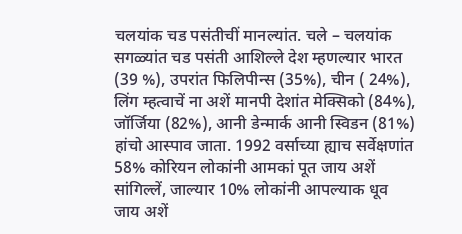चलयांक चड पसंतीचीं मानल्यांत. चले – चलयांक सगळ्यांत चड पसंती आशिल्ले देश म्हणल्यार भारत (39 %), उपरांत फिलिपीन्स (35%), चीन ( 24%), लिंग म्हत्वाचें ना अशें मानपी देशांत मेक्सिको (84%), जॉर्जिया (82%), आनी डेन्मार्क आनी स्विडन (81%) हांचो आस्पाव जाता. 1992 वर्साच्या ह्याच सर्वेक्षणांत 58% कोरियन लोकांनी आमकां पूत जाय अशें सांगिल्लें, जाल्यार 10% लोकांनी आपल्याक धूव जाय अशें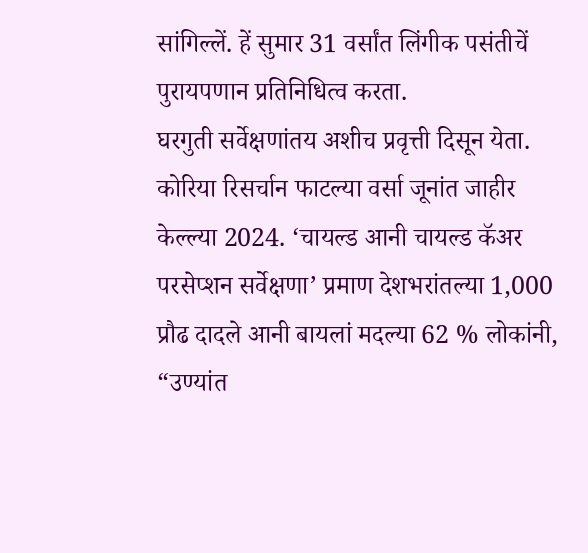सांगिल्लें. हें सुमार 31 वर्सांत लिंगीक पसंतीचें पुरायपणान प्रतिनिधित्व करता.
घरगुती सर्वेक्षणांतय अशीच प्रवृत्ती दिसून येता. कोरिया रिसर्चान फाटल्या वर्सा जूनांत जाहीर केल्ल्या 2024. ‘चायल्ड आनी चायल्ड कॅअर परसेप्शन सर्वेक्षणा’ प्रमाण देशभरांतल्या 1,000 प्रौढ दादले आनी बायलां मदल्या 62 % लोकांनी, “उण्यांत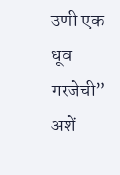उणी एक धूव गरजेची” अशें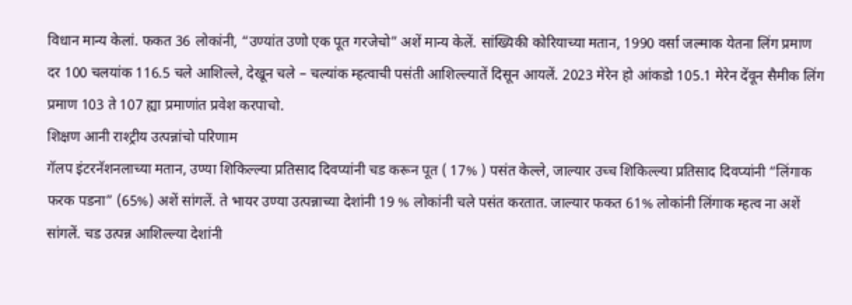विधान मान्य केलां. फकत 36 लोकांनी, “उण्यांत उणो एक पूत गरजेचो” अशें मान्य केलें. सांख्यिकी कोरियाच्या मतान, 1990 वर्सा जल्माक येतना लिंग प्रमाण दर 100 चलयांक 116.5 चले आशिल्ले, देखून चले – चल्यांक म्हत्वाची पसंती आशिल्ल्यातें दिसून आयलें. 2023 मेरेन हो आंकडो 105.1 मेरेन देंवून सैमीक लिंग प्रमाण 103 ते 107 ह्या प्रमाणांत प्रवेश करपाचो.
शिक्षण आनी राश्ट्रीय उत्पन्नांचो परिणाम
गॅलप इंटरनॅशनलाच्या मतान, उण्या शिकिल्ल्या प्रतिसाद दिवप्यांनी चड करून पूत ( 17% ) पसंत केल्ले, जाल्यार उच्च शिकिल्ल्या प्रतिसाद दिवप्यांनी “लिंगाक फरक पडना” (65%) अशें सांगलें. ते भायर उण्या उत्पन्नाच्या देशांनी 19 % लोकांनी चले पसंत करतात. जाल्यार फकत 61% लोकांनी लिंगाक म्हत्व ना अशें सांगलें. चड उत्पन्न आशिल्ल्या देशांनी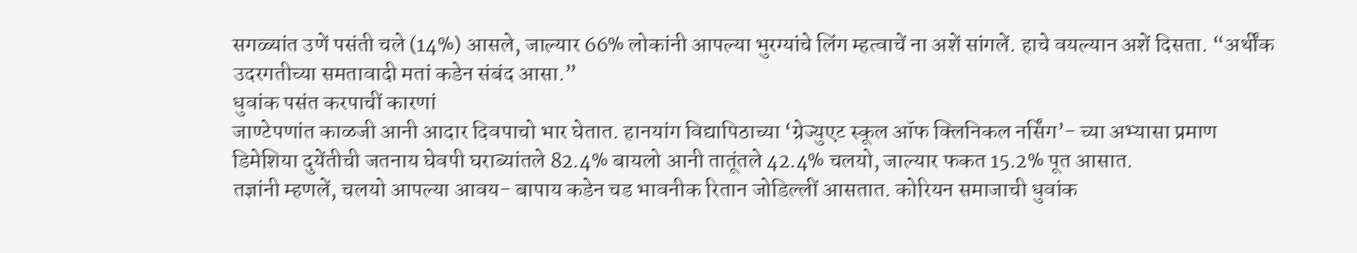सगळ्यांत उणें पसंती चले (14%) आसले, जाल्यार 66% लोकांनी आपल्या भुरग्यांचे लिंग म्हत्वाचें ना अशें सांगलें. हाचे वयल्यान अशें दिसता. “अर्थींक उदरगतीच्या समतावादी मतां कडेन संबंद आसा.”
धुवांक पसंत करपाचीं कारणां
जाण्टेपणांत काळजी आनी आदार दिवपाचो भार घेतात. हानयांग विद्यापिठाच्या ‘ग्रेज्युएट स्कूल ऑफ क्लिनिकल नर्सिंग’- च्या अभ्यासा प्रमाण डिमेशिया दुयेंतीची जतनाय घेवपी घराब्यांतले 82.4% बायलो आनी तातूंतले 42.4% चलयो, जाल्यार फकत 15.2% पूत आसात.
तज्ञांनी म्हणलें, चलयो आपल्या आवय- बापाय कडेन चड भावनीक रितान जोडिल्लीं आसतात. कोरियन समाजाची धुवांक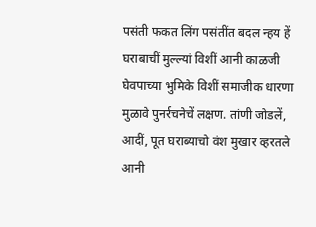पसंती फकत लिंग पसंतींत बदल न्हय हें घराबाचीं मुल्ल्यां विशीं आनी काळजी घेवपाच्या भुमिके विशीं समाजीक धारणा मुळावे पुनर्रचनेचें लक्षण. तांणी जोडलें, आदीं, पूत घराब्याचो वंश मुखार व्हरतले आनी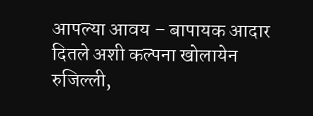आपल्या आवय – बापायक आदार दितले अशी कल्पना खोलायेन रुजिल्ली,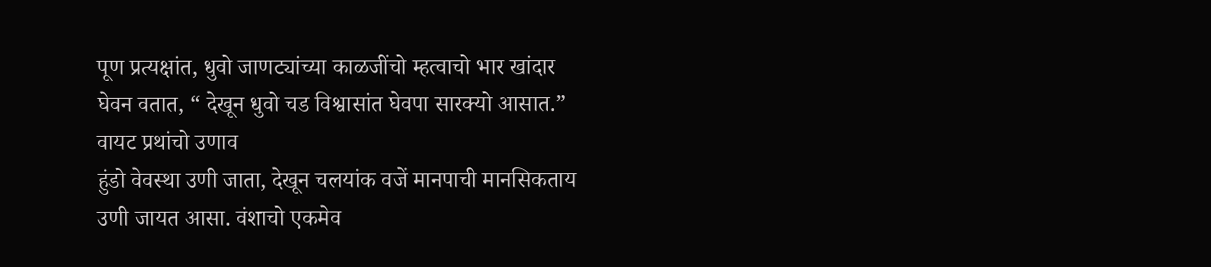पूण प्रत्यक्षांत, धुवो जाणट्यांच्या काळजींचो म्हत्वाचो भार खांदार घेवन वतात, “ देखून धुवो चड विश्वासांत घेवपा सारक्यो आसात.”
वायट प्रथांचो उणाव
हुंडो वेवस्था उणी जाता, देखून चलयांक वजें मानपाची मानसिकताय उणी जायत आसा. वंशाचो एकमेव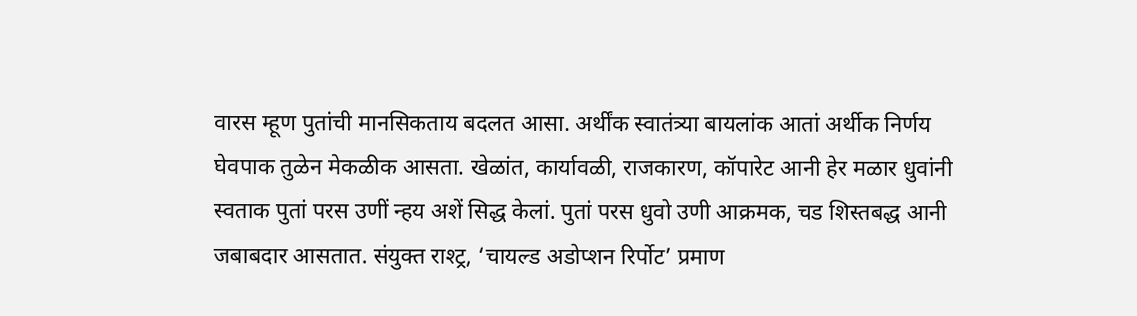वारस म्हूण पुतांची मानसिकताय बदलत आसा. अर्थींक स्वातंत्र्या बायलांक आतां अर्थीक निर्णय घेवपाक तुळेन मेकळीक आसता. खेळांत, कार्यावळी, राजकारण, कॉपारेट आनी हेर मळार धुवांनी स्वताक पुतां परस उणीं न्हय अशें सिद्ध केलां. पुतां परस धुवो उणी आक्रमक, चड शिस्तबद्ध आनी जबाबदार आसतात. संयुक्त राश्ट्र, ‘चायल्ड अडोप्शन रिर्पोट’ प्रमाण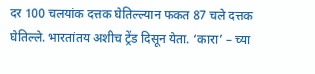दर 100 चलयांक दत्तक घेतिल्ल्यान फकत 87 चले दत्तक घेतिल्ले. भारतांतय अशीच ट्रेंड दिसून येता. ‘कारा’ – च्या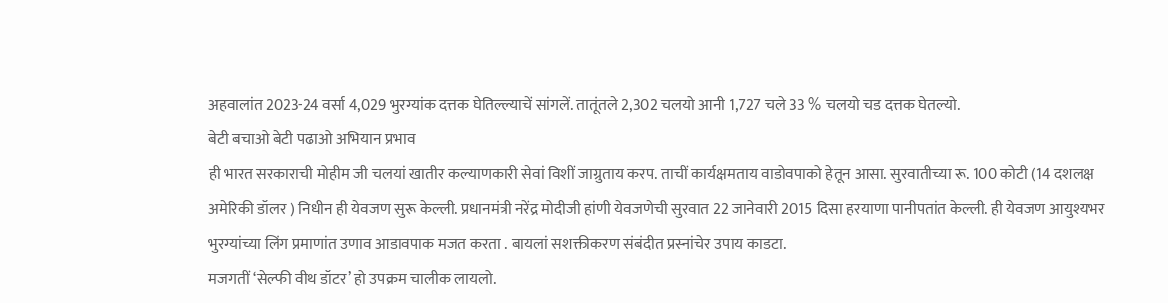अहवालांत 2023-24 वर्सा 4,029 भुरग्यांक दत्तक घेतिल्ल्याचें सांगलें. तातूंतले 2,302 चलयो आनी 1,727 चले 33 % चलयो चड दत्तक घेतल्यो.
बेटी बचाओ बेटी पढाओ अभियान प्रभाव
ही भारत सरकाराची मोहीम जी चलयां खातीर कल्याणकारी सेवां विशीं जाग्रुताय करप. ताचीं कार्यक्षमताय वाडोवपाको हेतून आसा. सुरवातीच्या रू. 100 कोटी (14 दशलक्ष अमेरिकी डॉलर ) निधीन ही येवजण सुरू केल्ली. प्रधानमंत्री नरेंद्र मोदीजी हांणी येवजणेची सुरवात 22 जानेवारी 2015 दिसा हरयाणा पानीपतांत केल्ली. ही येवजण आयुश्यभर भुरग्यांच्या लिंग प्रमाणांत उणाव आडावपाक मजत करता . बायलां सशक्तीकरण संबंदीत प्रस्नांचेर उपाय काडटा.
मजगतीं ‘सेल्फी वीथ डॉटर’ हो उपक्रम चालीक लायलो.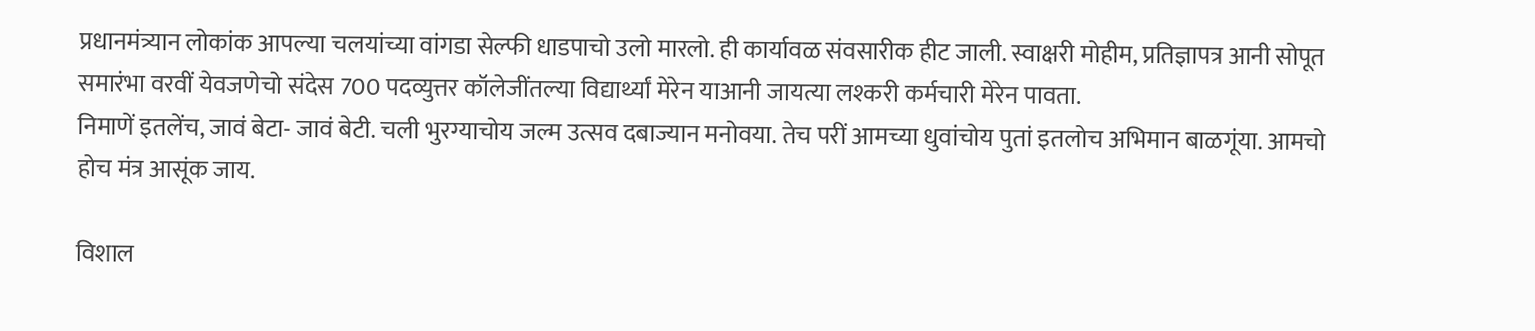प्रधानमंत्र्यान लोकांक आपल्या चलयांच्या वांगडा सेल्फी धाडपाचो उलो मारलो. ही कार्यावळ संवसारीक हीट जाली. स्वाक्षरी मोहीम, प्रतिज्ञापत्र आनी सोपूत समारंभा वरवीं येवजणेचो संदेस 700 पदव्युत्तर कॉलेजींतल्या विद्यार्थ्यां मेरेन याआनी जायत्या लश्करी कर्मचारी मेरेन पावता.
निमाणें इतलेंच, जावं बेटा- जावं बेटी. चली भुरग्याचोय जल्म उत्सव दबाज्यान मनोवया. तेच परीं आमच्या धुवांचोय पुतां इतलोच अभिमान बाळगूंया. आमचो होच मंत्र आसूंक जाय.

विशाल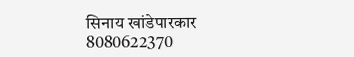सिनाय खांडेपारकार
8080622370